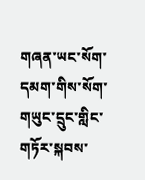གཞན་ཡང་སོག་དམག་གིས་སོག་གཡུང་དྲུང་གླིང་གཏོར་སྐབས་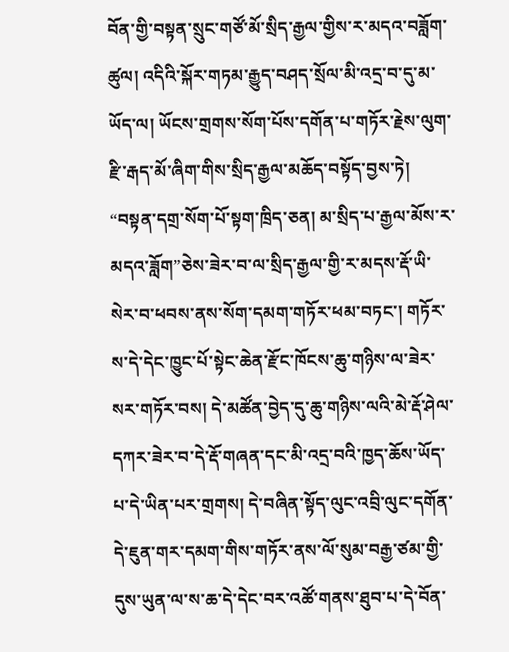བོན་གྱི་བསྟན་སྲུང་གཙོ་མོ་སྲིད་རྒྱལ་གྱིས་ར་མདའ་བཟློག་ཚུལ། འདིའི་སྐོར་གཏམ་རྒྱུད་བཤད་སྲོལ་མི་འདྲ་བ་དུ་མ་ཡོད་ལ། ཡོངས་གྲགས་སོག་པོས་དགོན་པ་གཏོར་རྗེས་ལུག་རྫི་རྒད་མོ་ཞིག་གིས་སྲིད་རྒྱལ་མཆོད་བསྟོད་བྱས་ཏེ། “བསྟན་དགྲ་སོག་པོ་སྟག་ཁྲིད་ཅན། མ་སྲིད་པ་རྒྱལ་མོས་ར་མདའ་ཟློག”ཅེས་ཟེར་བ་ལ་སྲིད་རྒྱལ་གྱི་ར་མདས་རྡོ་ཡི་སེར་བ་ཕབས་ནས་སོག་དམག་གཏོར་ཕམ་བཏང་། གཏོར་ས་དེ་དེང་ཁྱུང་པོ་སྟེང་ཆེན་རྫོང་ཁོངས་ཆུ་གཉིས་ལ་ཟེར་སར་གཏོར་བས། དེ་མཚོན་བྱེད་དུ་ཆུ་གཉིས་ལའི་མེ་རྡོ་ཤེལ་དཀར་ཟེར་བ་དེ་རྡོ་གཞན་དང་མི་འདྲ་བའི་ཁྱད་ཆོས་ཡོད་པ་དེ་ཡིན་པར་གྲགས། དེ་བཞིན་སྟོད་ལུང་འབྲི་ལུང་དགོན་དེ་ཇུན་གར་དམག་གིས་གཏོར་ནས་ལོ་སུམ་བརྒྱ་ཙམ་གྱི་དུས་ཡུན་ལ་ས་ཆ་དེ་དེང་བར་འཚོ་གནས་ཐུབ་པ་དེ་བོན་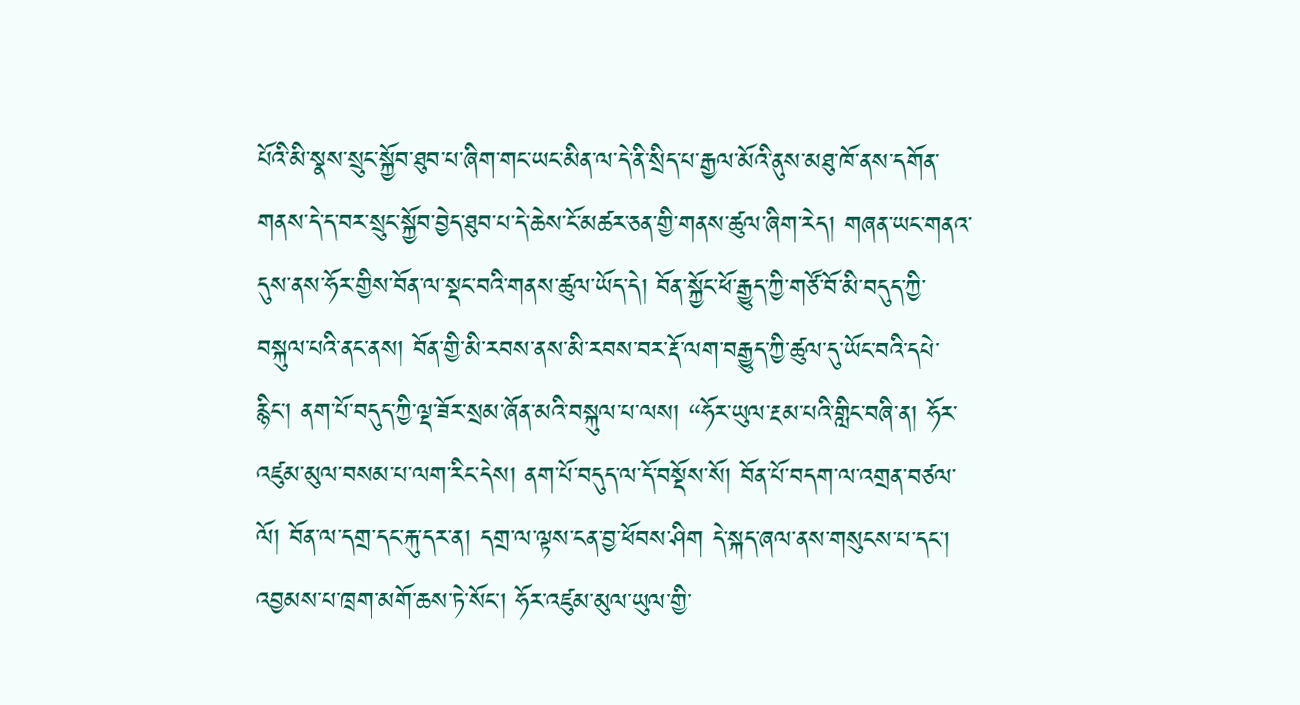པོའི་མི་སྣས་སྲུང་སྐྱོབ་ཐུབ་པ་ཞིག་གང་ཡང་མིན་ལ་དེ་ནི་སྲིད་པ་རྒྱལ་མོའི་ནུས་མཐུ་ཁོ་ནས་དགོན་གནས་དེ་ད་བར་སྲུང་སྐྱོབ་བྱེད་ཐུབ་པ་དེ་ཆེས་ངོ་མཚར་ཅན་གྱི་གནས་ཚུལ་ཞིག་རེད། གཞན་ཡང་གནའ་དུས་ནས་ཧོར་གྱིས་བོན་ལ་སྡང་བའི་གནས་ཚུལ་ཡོད་དེ། བོན་སྐྱོང་ཕོ་རྒྱུད་ཀྱི་གཙོ་བོ་མི་བདུད་ཀྱི་བསྐུལ་པའི་ནང་ནས། བོན་གྱི་མི་རབས་ནས་མི་རབས་བར་རྡོ་ལག་བརྒྱུད་ཀྱི་ཚུལ་དུ་ཡོང་བའི་དཔེ་རྙིང་། ནག་པོ་བདུད་ཀྱི་ལྡ་ཟོར་སྲམ་ཞོན་མའི་བསྐུལ་པ་ལས། “ཧོར་ཡུལ་རྔམ་པའི་གླིང་བཞི་ན། ཧོར་འཛུམ་མུལ་བསམ་པ་ལག་རིང་དེས། ནག་པོ་བདུད་ལ་དོ་བསྡོས་སོ། བོན་པོ་བདག་ལ་འགྲན་བཙལ་ལོ། བོན་ལ་དགྲ་དང་རྐུ་དར་ན། དགྲ་ལ་ལྟས་ངན་བྱ་ཕོབས་ཤིག དེ་སྐད་ཞལ་ནས་གསུངས་པ་དང་། འབྱམས་པ་ཁྲག་མགོ་ཆས་ཏེ་སོང་། ཧོར་འཛུམ་མུལ་ཡུལ་གྱི་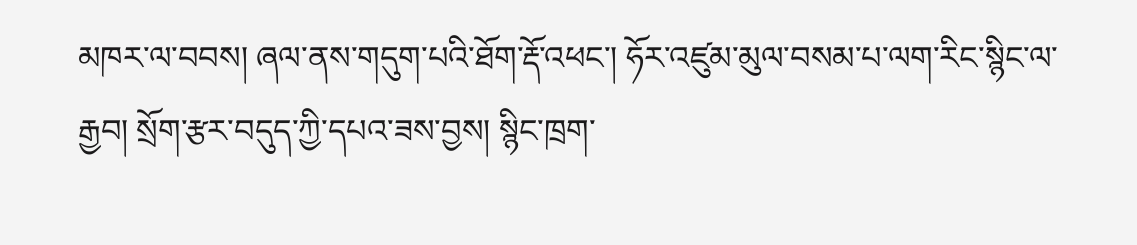མཁར་ལ་བབས། ཞལ་ནས་གདུག་པའི་ཐོག་རྡོ་འཕང་། ཧོར་འཛུམ་མུལ་བསམ་པ་ལག་རིང་སྙིང་ལ་རྒྱབ། སྲོག་རྩར་བདུད་ཀྱི་དཔའ་ཟས་བྱས། སྙིང་ཁྲག་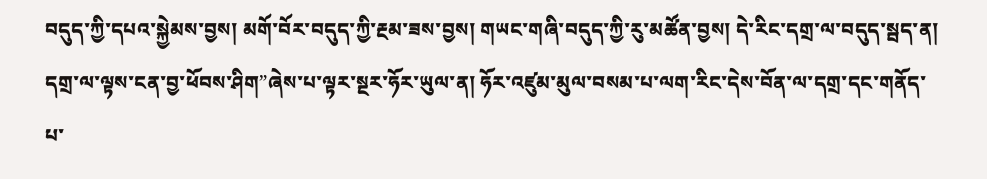བདུད་ཀྱི་དཔའ་སྐྱེམས་བྱས། མགོ་བོར་བདུད་ཀྱི་རྔམ་ཟས་བྱས། གཡང་གཞི་བདུད་ཀྱི་རུ་མཚོན་བྱས། དེ་རིང་དགྲ་ལ་བདུད་སྦད་ན། དགྲ་ལ་ལྟས་ངན་བྱ་ཕོབས་ཤིག”ཞེས་པ་ལྟར་སྔར་ཧོར་ཡུལ་ན། ཧོར་འཛུམ་མུལ་བསམ་པ་ལག་རིང་དེས་བོན་ལ་དགྲ་དང་གནོད་པ་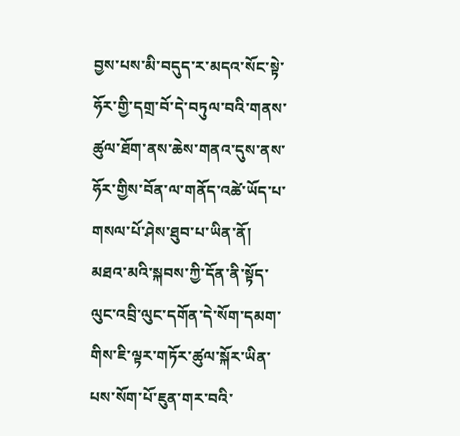བྱས་པས་མི་བདུད་ར་མདའ་སོང་སྟེ་ཧོར་གྱི་དགྲ་བོ་དེ་བཏུལ་བའི་གནས་ཚུལ་ཐོག་ནས་ཆེས་གནའ་དུས་ནས་ཧོར་གྱིས་བོན་ལ་གནོད་འཚེ་ཡོད་པ་གསལ་པོ་ཤེས་ཐུབ་པ་ཡིན་ནོ།
མཐའ་མའི་སྐབས་ཀྱི་དོན་ནི་སྟོད་ལུང་འབྲི་ལུང་དགོན་དེ་སོག་དམག་གིས་ཇི་ལྟར་གཏོར་ཚུལ་སྐོར་ཡིན་པས་སོག་པོ་ཇུན་གར་བའི་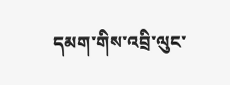དམག་གིས་འབྲི་ལུང་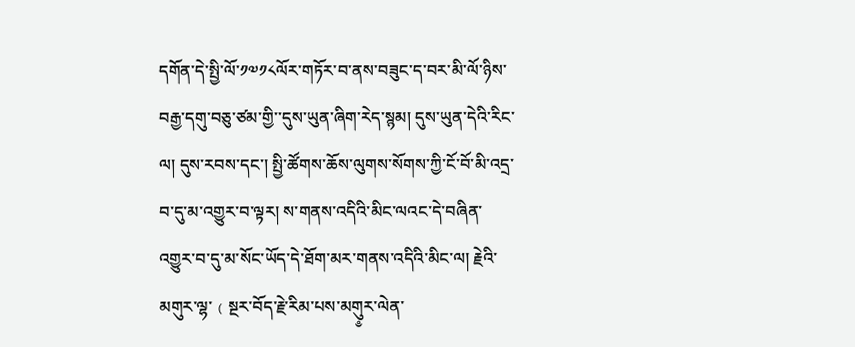དགོན་དེ་སྤྱི་ལོ་༡༧༡༨ལོར་གཏོར་བ་ནས་བཟུང་ད་བར་མི་ལོ་ཉིས་བརྒྱ་དགུ་བཅུ་ཙམ་གྱི་་དུས་ཡུན་ཞིག་རེད་སྙམ། དུས་ཡུན་དེའི་རིང་ལ། དུས་རབས་དང་། སྤྱི་ཚོགས་ཆོས་ལུགས་སོགས་ཀྱི་ངོ་བོ་མི་འདྲ་བ་དུ་མ་འགྱུར་བ་ལྟར། ས་གནས་འདིའི་མིང་ལའང་དེ་བཞིན་འགྱུར་བ་དུ་མ་སོང་ཡོད་དེ་ཐོག་མར་གནས་འདིའི་མིང་ལ། རྗེའི་མགུར་ལྷ་﹙སྔར་བོད་རྗེ་རིམ་པས་མགུ༵ར་ལེན་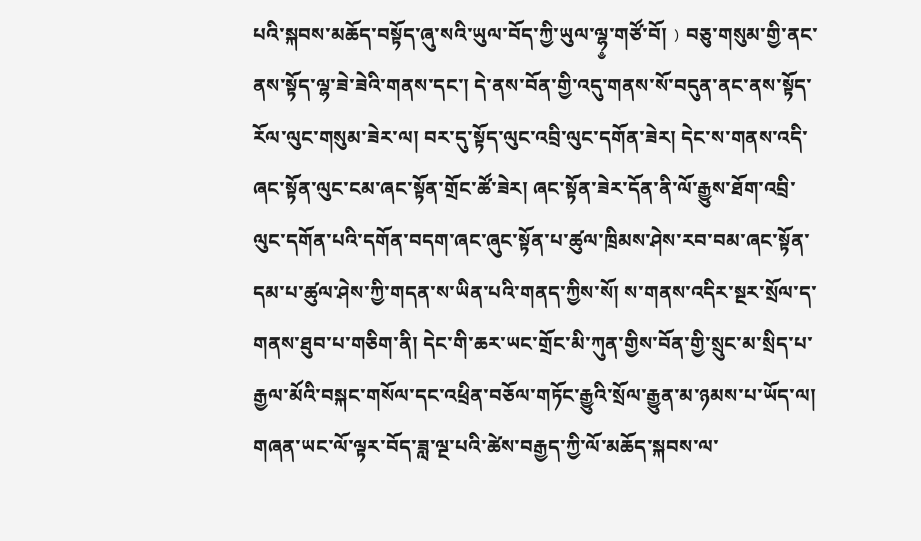པའི་སྐབས་མཆོད་བསྟོད་ཞུ་སའི་ཡུལ་བོད་ཀྱི་ཡུལ་ལྷ༵་གཙོ་བོ།﹚བཅུ་གསུམ་གྱི་ནང་ནས་སྟོད་ལྷ་ཟེ་ཟེའི་གནས་དང་། དེ་ནས་བོན་གྱི་འདུ་གནས་སོ་བདུན་ནང་ནས་སྟོད་རོལ་ལུང་གསུམ་ཟེར་ལ། བར་དུ་སྟོད་ལུང་འབྲི་ལུང་དགོན་ཟེར། དེང་ས་གནས་འདི་ཞང་སྟོན་ལུང་ངམ་ཞང་སྟོན་གྲོང་ཚོ་ཟེར། ཞང་སྟོན་ཟེར་དོན་ནི་ལོ་རྒྱུས་ཐོག་འབྲི་ལུང་དགོན་པའི་དགོན་བདག་ཞང་ཞུང་སྟོན་པ་ཚུལ་ཁྲིམས་ཤེས་རབ་བམ་ཞང་སྟོན་དམ་པ་ཚུལ་ཤེས་ཀྱི་གདན་ས་ཡིན་པའི་གནད་ཀྱིས་སོ། ས་གནས་འདིར་སྔར་སྲོལ་ད་གནས་ཐུབ་པ་གཅིག་ནི། དེང་གི་ཆར་ཡང་གྲོང་མི་ཀུན་གྱིས་བོན་གྱི་སྲུང་མ་སྲིད་པ་རྒྱལ་མོའི་བསྐང་གསོལ་དང་འཕྲིན་བཅོལ་གཏོང་རྒྱུའི་སྲོལ་རྒྱུན་མ་ཉམས་པ་ཡོད་ལ། གཞན་ཡང་ལོ་ལྟར་བོད་ཟླ་ལྔ་པའི་ཚེས་བརྒྱད་ཀྱི་ལོ་མཆོད་སྐབས་ལ་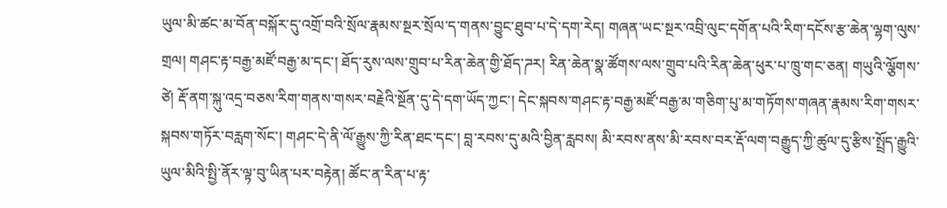ཡུལ་མི་ཚང་མ་བོན་བསྐོར་དུ་འགྲོ་བའི་སྲོལ་རྣམས་སྔར་སྲོལ་ད་གནས་བྱུང་ཐུབ་པ་དེ་དག་རེད། གཞན་ཡང་སྔར་འབྲི་ལུང་དགོན་པའི་རིག་དངོས་རྩ་ཆེན་ལྷག་ལུས་གྲལ། གཤང་རྟ་བརྒྱ་མཛོ་བརྒྱ་མ་དང་། ཐོད་རུས་ལས་གྲུབ་པ་རིན་ཆེན་གྱི་ཐོད་ཌར། རིན་ཆེན་སྣ་ཚོགས་ལས་གྲུབ་པའི་རིན་ཆེན་ཕུར་པ་ཁྲུ་གང་ཅན། གཡུའི་ལྕོགས་ཙེ། རྡོ་ནག་སྐུ་འདྲ་བཅས་རིག་གནས་གསར་བརྗེའི་སྔོན་དུ་དེ་དག་ཡོད་ཀྱང་། དེང་སྐབས་གཤང་རྟ་བརྒྱ་མཛོ་བརྒྱ་མ་གཅིག་པུ་མ་གཏོགས་གཞན་རྣམས་རིག་གསར་སྐབས་གཏོར་བརླག་སོང་། གཤང་དེ་ནི་ལོ་རྒྱུས་ཀྱི་རིན་ཐང་དང་། བླ་རབས་དུ་མའི་བྱིན་རླབས། མི་རབས་ནས་མི་རབས་བར་རྡོ་ལག་བརྒྱུད་ཀྱི་ཚུལ་དུ་རྩིས་སྤྲོད་རྒྱུའི་ཡུལ་མིའི་སྤྱི་ནོར་ལྟ་བུ་ཡིན་པར་བརྟེན། ཚོང་ན་རིན་པ་རྟ་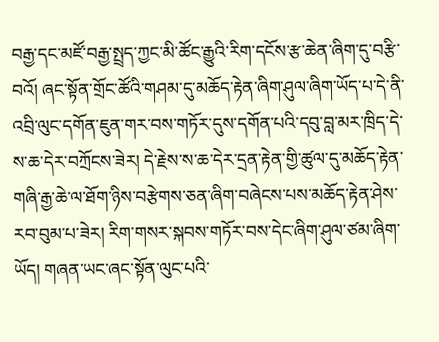བརྒྱ་དང་མཛོ་བརྒྱ་སྤྲད་ཀྱང་མི་ཚོང་རྒྱུའི་རིག་དངོས་རྩ་ཆེན་ཞིག་དུ་བརྩི་བའོ། ཞང་སྟོན་གྲོང་ཚོའི་གཤམ་དུ་མཆོད་རྟེན་ཞིག་ཤུལ་ཞིག་ཡོད་པ་དེ་ནི་འབྲི་ལུང་དགོན་ཇུན་གར་བས་གཏོར་དུས་དགོན་པའི་དབུ་བླ་མར་ཁྲིད་དེ་ས་ཆ་དེར་བཀྲོངས་ཟེར། དེ་རྗེས་ས་ཆ་དེར་དྲན་རྟེན་གྱི་ཚུལ་དུ་མཆོད་རྟེན་གཞི་རྒྱ་ཆེ་ལ་ཐོག་ཉིས་བརྩེགས་ཅན་ཞིག་བཞེངས་པས་མཆོད་རྟེན་ཤེས་རབ་བུམ་པ་ཟེར། རིག་གསར་སྐབས་གཏོར་བས་དེང་ཞིག་ཤུལ་ཙམ་ཞིག་ཡོད། གཞན་ཡང་ཞང་སྟོན་ལུང་པའི་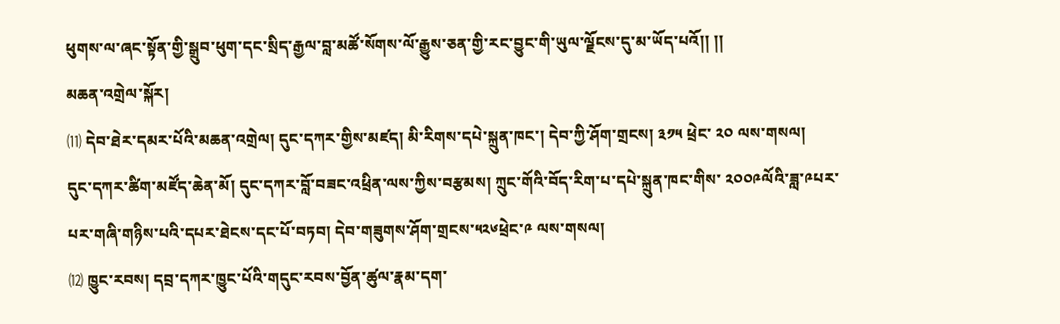ཕུགས་ལ་ཞང་སྟོན་གྱི་སྒྲུབ་ཕུག་དང་སྲིད་རྒྱལ་བླ་མཚོ་སོགས་ལོ་རྒྱུས་ཅན་གྱི་རང་བྱུང་གི་ཡུལ་ལྗོངས་དུ་མ་ཡོད་པའོ།། །།
མཆན་འགྲེལ་སྐོར།
⑾ དེབ་ཐེར་དམར་པོའི་མཆན་འགྲེལ། དུང་དཀར་གྱིས་མཛད། མི་རིགས་དཔེ་སྐྲུན་ཁང་། དེབ་ཀྱི་ཤོག་གྲངས། ༣༡༥ ཕྲེང་ ༢༠ ལས་གསལ།
དུང་དཀར་ཚིག་མཛོད་ཆེན་མོ། དུང་དཀར་བློ་བཟང་འཕྲིན་ལས་ཀྱིས་བརྩམས། ཀྲུང་གོའི་བོད་རིག་པ་དཔེ་སྐྲུན་ཁང་གིས་ ༢༠༠༩ལོའི་ཟླ་༩པར་པར་གཞི་གཉིས་པའི་དཔར་ཐེངས་དང་པོ་བཏབ། དེབ་གཟུགས་ཤོག་གྲངས་༥༢༦ཕྲེང་༩ ལས་གསལ།
⑿ ཁྱུང་རབས། དབྲ་དཀར་ཁྱུང་པོའི་གདུང་རབས་བྱོན་ཚུལ་རྣམ་དག་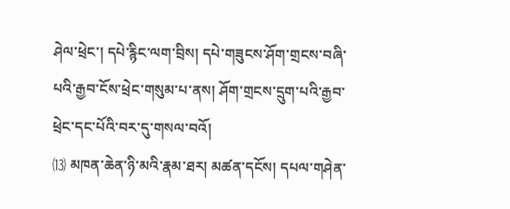ཤེལ་ཕྲེང་། དཔེ་རྙིང་ལག་བྲིས། དཔེ་གཟུངས་ཤོག་གྲངས་བཞི་པའི་རྒྱབ་ངོས་ཕྲེང་གསུམ་པ་ནས། ཤོག་གྲངས་དྲུག་པའི་རྒྱབ་ཕྲེང་དང་པོའི་བར་དུ་གསལ་བའོ།
⒀ མཁན་ཆེན་ཉི་མའི་རྣམ་ཐར། མཚན་དངོས། དཔལ་གཤེན་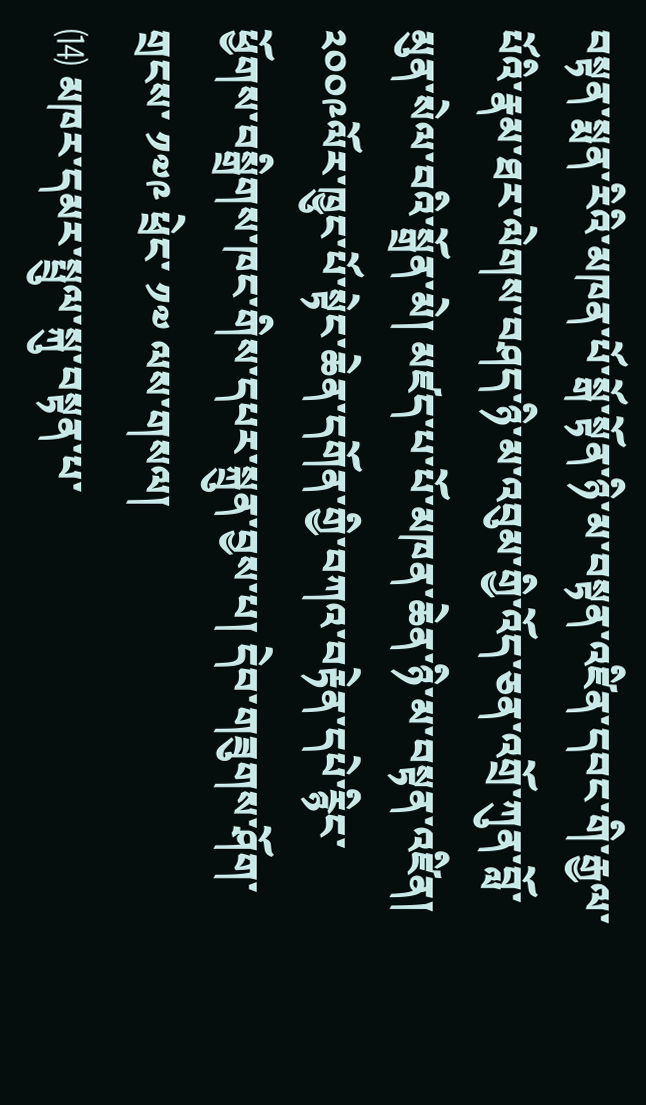བསྟན་སྨན་རིའི་མཁན་པོ་སྒོ་སྟོན་ཉི་མ་བསྟན་འཛིན་དབང་གི་རྒྱལ་པོའི་རྣམ་ཐར་ལེགས་བཤད་ཉི་མ་འབུམ་གྱི་འོད་ཅན་འགྲོ་ཀུན་བློ་མུན་སེལ་བའི་སྒྲོན་མེ། མཛད་པ་པོ་མཁན་ཆེན་ཉི་མ་བསྟན་འཛིན། ༢༠༠༩ལོར་ཁྱུང་པོ་སྟེང་ཆེན་དགོན་གྱི་བཀའ་བརྟེན་དཔེ་རྙིང་ཕྱོགས་བསྒྲིགས་ཁང་གིས་དཔར་སྐྲུན་བྱས་པ། དེབ་གཟུགས་ཤོག་གྲངས་ ༡༧༩ ཕྲེང་ ༡༧ ལས་གསལ།
⒁ མཁར་དམར་སྤྲུལ་སྐུ་བསྟན་པ་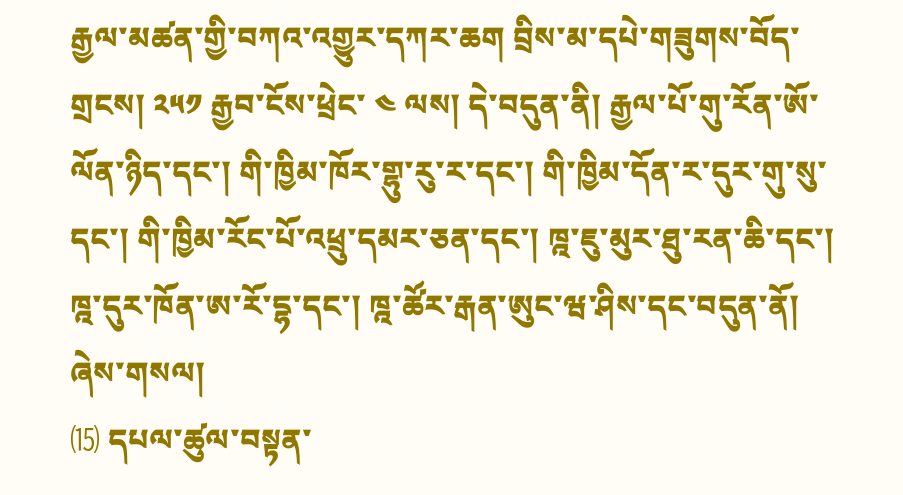རྒྱལ་མཚན་གྱི་བཀའ་འགྱུར་དཀར་ཆག བྲིས་མ་དཔེ་གཟུགས་བོད་གྲངས། ༢༥༡ རྒྱབ་ངོས་ཕྲེང་ ༤ ལས། དེ་བདུན་ནི། རྒྱལ་པོ་གུ་རོན་ཨོ་ལོན་ཉིད་དང་། གི་ཁྱིམ་ཁོར་གྷུ་རུ་ར་དང་། གི་ཁྱིམ་དོན་ར་དུར་གུ་སུ་དང་། གི་ཁྱིམ་རོང་པོ་འཕྲུ་དམར་ཅན་དང་། ཁྰ་ཇུ་མུར་ཐུ་རན་ཆི་དང་། ཁྰ་དུར་ཁོན་ཨ་རོ་དྷ་དང་། ཁྰ་ཚོར་རྒན་ཨུང་ཝ་ཤིས་དང་བདུན་ནོ། ཞེས་གསལ།
⒂ དཔལ་ཚུལ་བསྟན་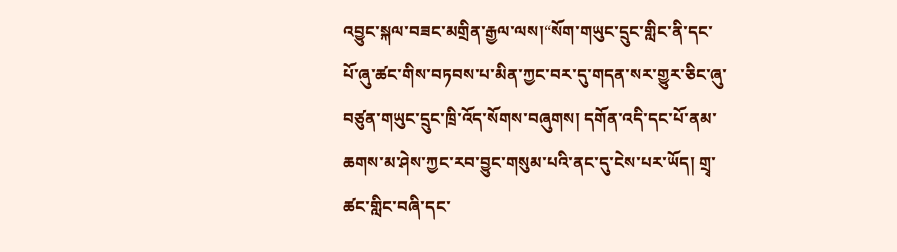འབྱུང་སྐལ་བཟང་མགྲིན་རྒྱལ་ལས།“སོག་གཡུང་དྲུང་གླིང་ནི་དང་པོ་ཞུ་ཚང་གིས་བཏབས་པ་མིན་ཀྱང་བར་དུ་གདན་སར་གྱུར་ཅིང་ཞུ་བཙུན་གཡུང་དྲུང་ཁྲི་འོད་སོགས་བཞུགས། དགོན་འདི་དང་པོ་ནམ་ཆགས་མ་ཤེས་ཀྱང་རབ་བྱུང་གསུམ་པའི་ནང་དུ་ངེས་པར་ཡོད། གྲྭ་ཚང་གླིང་བཞི་དང་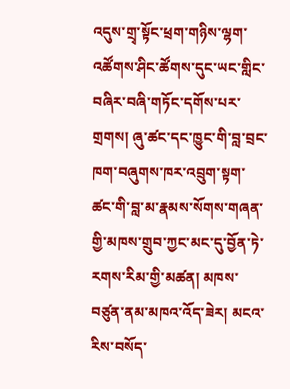འདུས་གྲྭ་སྟོང་ཕྲག་གཉིས་ལྷག་འཚོགས་ཤིང་ཚོགས་དུང་ཡང་གླིང་བཞིར་བཞི་གཏོང་དགོས་པར་གྲགས། ཞུ་ཚང་དང་ཁྱུང་གི་བླ་བྲང་ཁག་བཞུགས་ཁར་འབྲུག་སྟག་ཚང་གི་བླ་མ་རྣམས་སོགས་གཞན་གྱི་མཁས་གྲུབ་ཀྱང་མང་དུ་བྱོན་ཏེ་རགས་རིམ་གྱི་མཚན། མཁས་བཙུན་ནམ་མཁའ་འོད་ཟེར། མངའ་རིས་བསོད་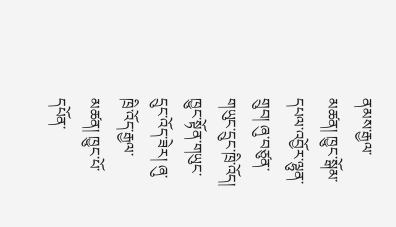ནམས་རྒྱལ་མཚན། ཁྱུང་སྒོམ་དཔལ་འབྱོར་ལྷུན་གྲུབ། ཞུ་བཙུན་གཡུང་དྲུང་ཁྲི་འོད། ཁྱུང་སྟོན་གཡུང་དྲུང་འོད་ཟེར། ཞུ་ཁྲི་འོད་རྒྱལ་མཚན། ཁྱུང་པོ་དཔོན་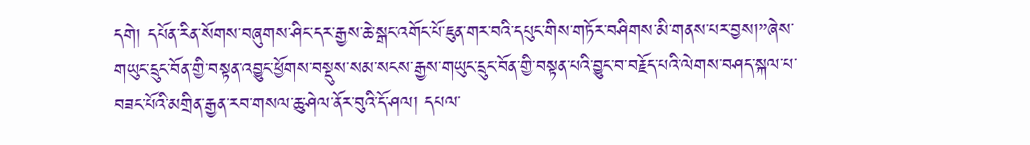དགེ། དཔོན་རིན་སོགས་བཞུགས་ཤིང་དར་རྒྱས་ཆེ་སྒང་འགོང་པོ་ཇུན་གར་བའི་དཔུང་གིས་གཏོར་བཤིགས་མི་གནས་པར་བྱས།”ཞེས་གཡུང་དྲུང་བོན་གྱི་བསྟན་འབྱུང་ཕྱོགས་བསྡུས་སམ་སངས་རྒྱས་གཡུང་དྲུང་བོན་གྱི་བསྟན་པའི་བྱུང་བ་བརྗོད་པའི་ལེགས་བཤད་སྐལ་པ་བཟང་པོའི་མགྲིན་རྒྱན་རབ་གསལ་ཆུ་ཤེལ་ནོར་བུའི་དོ་ཤལ། དཔལ་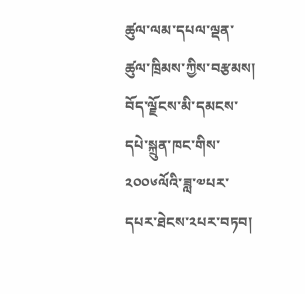ཚུལ་ལམ་དཔལ་ལྡན་ཚུལ་ཁྲིམས་ཀྱིས་བརྩམས། བོད་ལྗོངས་མི་དམངས་དཔེ་སྐྲུན་ཁང་གིས་ ༢༠༠༦ལོའི་ཟླ་༧པར་དཔར་ཐེངས་༢པར་བཏབ།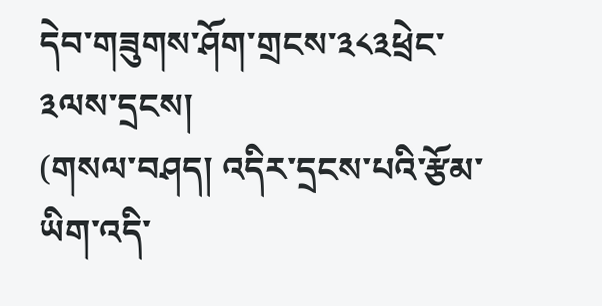དེབ་གཟུགས་ཤོག་གྲངས་༣༨༣ཕྲེང་༣ལས་དྲངས།
(གསལ་བཤད། འདིར་དྲངས་པའི་རྩོམ་ཡིག་འདི་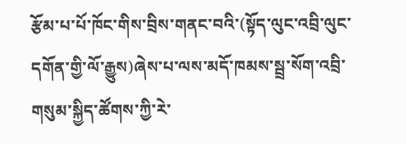རྩོམ་པ་པོ་ཁོང་གིས་བྲིས་གནང་བའི་(སྟོད་ལུང་འབྲི་ལུང་དགོན་གྱི་ལོ་རྒྱུས)ཞེས་པ་ལས་མདོ་ཁམས་སྦྲ་སོག་འབྲི་གསུམ་སྐྱིད་ཚོགས་ཀྱི་རེ་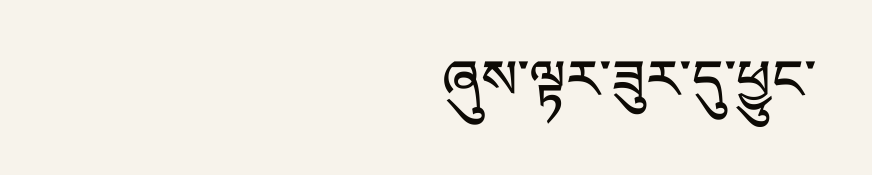ཞུས་ལྟར་ཟུར་དུ་ཕྱུང་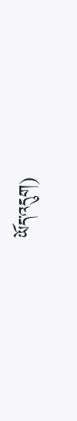ཡོད་འདུག)